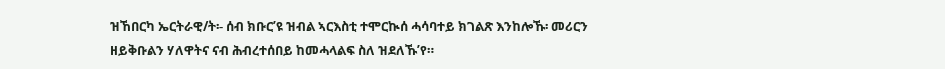ዝኸበርካ ኤርትራዊ/ት፡- ሰብ ክቡር’ዩ ዝብል ኣርእስቲ ተሞርኲሰ ሓሳባተይ ክገልጽ እንከሎኹ፡ መሪርን ዘይቅቡልን ሃለዋትና ናብ ሕብረተሰበይ ከመሓላልፍ ስለ ዝደለኹ’የ።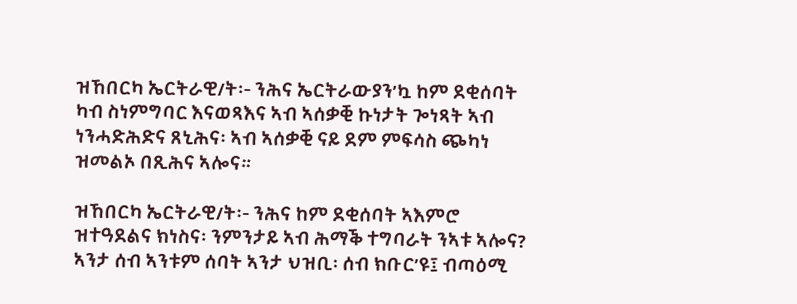ዝኸበርካ ኤርትራዊ/ት፡- ንሕና ኤርትራውያን’ኳ ከም ደቂሰባት ካብ ስነምግባር እናወጻእና ኣብ ኣሰቃቒ ኩነታት ጐነጻት ኣብ ነንሓድሕድና ጸኒሕና፡ ኣብ ኣሰቃቒ ናይ ደም ምፍሳስ ጭካነ ዝመልኦ በጺሕና ኣሎና።

ዝኸበርካ ኤርትራዊ/ት፡- ንሕና ከም ደቂሰባት ኣእምሮ ዝተዓደልና ክነስና፡ ንምንታይ ኣብ ሕማቕ ተግባራት ንኣቱ ኣሎና? ኣንታ ሰብ ኣንቱም ሰባት ኣንታ ህዝቢ፡ ሰብ ክቡር’ዩ፤ ብጣዕሚ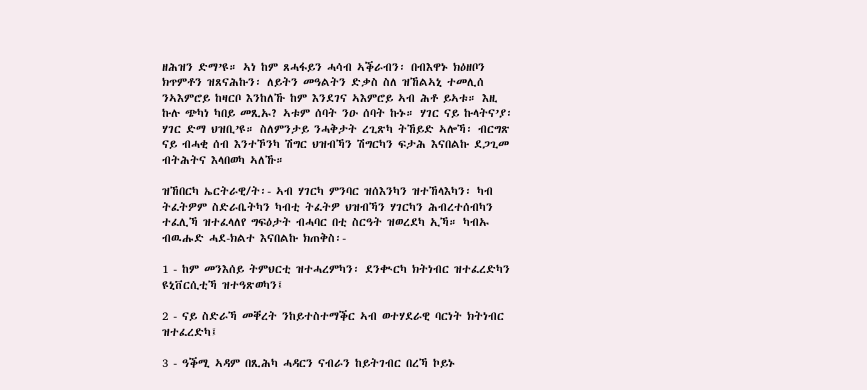ዘሕዝን ድማ’ዩ። ኣነ ከም ጸሓፋይን ሓሳብ ኣቕራብን፡ በብእዋኑ ክዕዘቦን ክጥምቶን ዝጸናሕኩን፡ ለይትን መዓልትን ድቃስ ስለ ዝኸልኣኒ ተመሊሰ ንኣእምሮይ ከዛርቦ እንከለኹ ከም እንደገና ኣእምሮይ ኣብ ሕቶ ይኣቱ። እዚ ኩሉ ጭካነ ካበይ መጺኡ? ኣቱም ሰባት ንዑ ሰባት ኩኑ። ሃገር ናይ ኩላትና’ያ፡ ሃገር ድማ ህዝቢ’ዩ። ስለምንታይ ንሓቅታት ረጊጽካ ትኸይድ ኣሎኻ፡ ብርግጽ ናይ ብሓቂ ሰብ እንተኾንካ ሽግር ህዝብኻን ሽግርካን ፍታሕ እናበልኩ ደጋጊመ ብትሕትና እላበወካ ኣለኹ።

ዝኸበርካ ኤርትራዊ/ት፡- ኣብ ሃገርካ ምንባር ዝሰእንካን ዝተኸላእካን፡ ካብ ትፈትዎም ስድራቤትካን ካብቲ ትፈትዎ ህዝብኻን ሃገርካን ሕብረተሰብካን ተፈሊኻ ዝተፈላለየ ግፍዕታት ብሓባር በቲ ስርዓት ዝወረደካ ኢኻ። ካብኡ ብዉሑድ ሓደ-ክልተ እናበልኩ ክጠቅስ፡-

1 - ከም መንእሰይ ትምህርቲ ዝተሓረምካን፡ ደንቊርካ ክትነብር ዝተፈረድካን ዩኒቨርሲቲኻ ዝተዓጽወካን፤

2 - ናይ ስድራኻ መቐረት ንከይተስተማቕር ኣብ ወተሃደራዊ ባርነት ክትነብር ዝተፈረድካ፤

3 - ዓቕሚ ኣዳም በጺሕካ ሓዳርን ናብራን ከይትገብር በረኻ ኮይኑ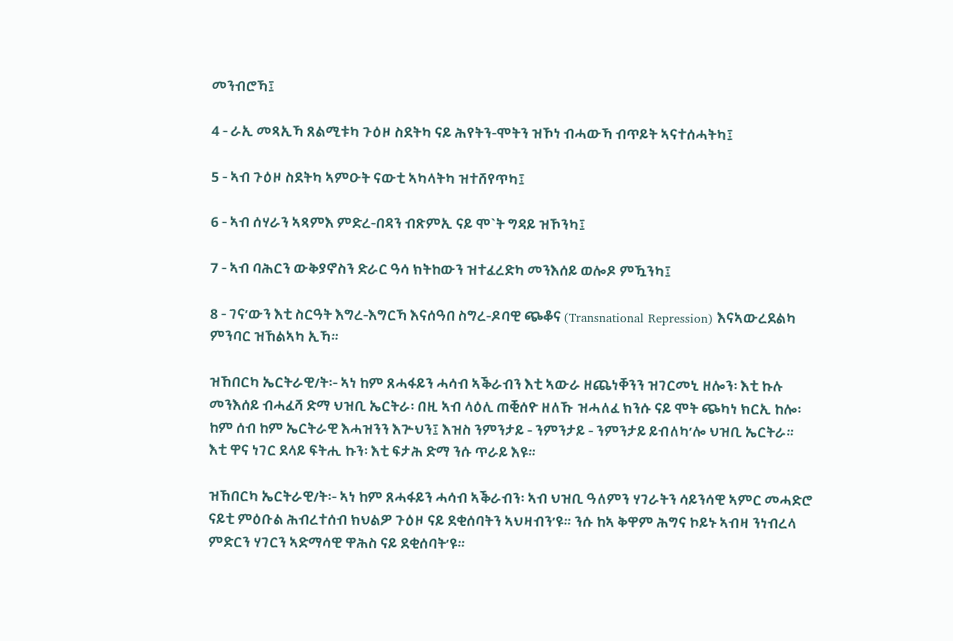መንብሮኻ፤

4 - ራኢ መጻኢኻ ጸልሚቱካ ጉዕዞ ስደትካ ናይ ሕየትን-ሞትን ዝኾነ ብሓውኻ ብጥይት ኣናተሰሓትካ፤

5 - ኣብ ጉዕዞ ስደትካ ኣምዑት ናውቲ ኣካላትካ ዝተሸየጥካ፤

6 - ኣብ ሰሃራን ኣጻምእ ምድረ-በዳን ብጽምኢ ናይ ሞ`ት ግዳይ ዝኾንካ፤

7 - ኣብ ባሕርን ውቅያኖስን ድራር ዓሳ ክትከውን ዝተፈረድካ መንእሰይ ወሎዶ ምዃንካ፤

8 - ገና’ውን እቲ ስርዓት እግረ-እግርኻ እናሰዓበ ስግረ-ዶባዊ ጭቆና (Transnational Repression) እናኣውረደልካ ምንባር ዝኸልኣካ ኢኻ።

ዝኸበርካ ኤርትራዊ/ት፡- ኣነ ከም ጸሓፋይን ሓሳብ ኣቕራብን እቲ ኣውራ ዘጨነቐንን ዝገርመኒ ዘሎን፡ እቲ ኩሉ መንእሰይ ብሓፈሻ ድማ ህዝቢ ኤርትራ፡ በዚ ኣብ ላዕሊ ጠቒሰዮ ዘለኹ ዝሓለፈ ክንሱ ናይ ሞት ጭካነ ክርኢ ከሎ፡ ከም ሰብ ከም ኤርትራዊ እሓዝንን እጕህን፤ እዝስ ንምንታይ - ንምንታይ - ንምንታይ ይብለካ’ሎ ህዝቢ ኤርትራ። እቲ ዋና ነገር ደላይ ፍትሒ ኩን፡ እቲ ፍታሕ ድማ ንሱ ጥራይ እዩ።

ዝኸበርካ ኤርትራዊ/ት፡- ኣነ ከም ጸሓፋይን ሓሳብ ኣቕራብን፡ ኣብ ህዝቢ ዓለምን ሃገራትን ሳይንሳዊ ኣምር መሓድሮ ናይቲ ምዕቡል ሕብረተሰብ ክህልዎ ጉዕዞ ናይ ደቂሰባትን ኣህዛብን’ዩ። ንሱ ከኣ ቅዋም ሕግና ኮይኑ ኣብዛ ንነብረላ ምድርን ሃገርን ኣድማሳዊ ዋሕስ ናይ ደቂሰባት’ዩ።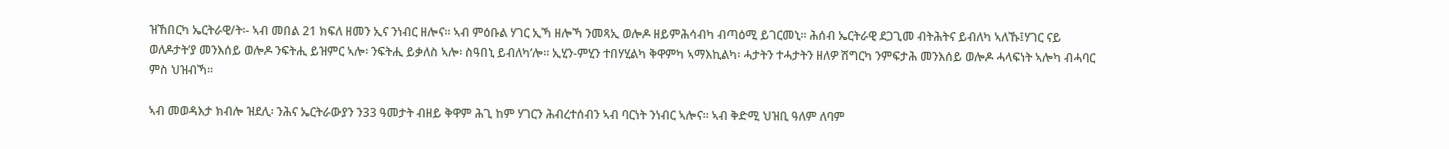ዝኸበርካ ኤርትራዊ/ት፡- ኣብ መበል 21 ክፍለ ዘመን ኢና ንነብር ዘሎና። ኣብ ምዕቡል ሃገር ኢኻ ዘሎኻ ንመጻኢ ወሎዶ ዘይምሕሳብካ ብጣዕሚ ይገርመኒ። ሕሰብ ኤርትራዊ ደጋጊመ ብትሕትና ይብለካ ኣለኹ፤ሃገር ናይ ወለዶታት’ያ መንእሰይ ወሎዶ ንፍትሒ ይዝምር ኣሎ፡ ንፍትሒ ይቃለስ ኣሎ፡ ስዓበኒ ይብለካ’ሎ። ኢሂን-ምሂን ተበሃሂልካ ቅዋምካ ኣማእኪልካ፡ ሓታትን ተሓታትን ዘለዎ ሽግርካ ንምፍታሕ መንእሰይ ወሎዶ ሓላፍነት ኣሎካ ብሓባር ምስ ህዝብኻ።

ኣብ መወዳእታ ክብሎ ዝደሊ፡ ንሕና ኤርትራውያን ን33 ዓመታት ብዘይ ቅዋም ሕጊ ከም ሃገርን ሕብረተሰብን ኣብ ባርነት ንነብር ኣሎና። ኣብ ቅድሚ ህዝቢ ዓለም ለባም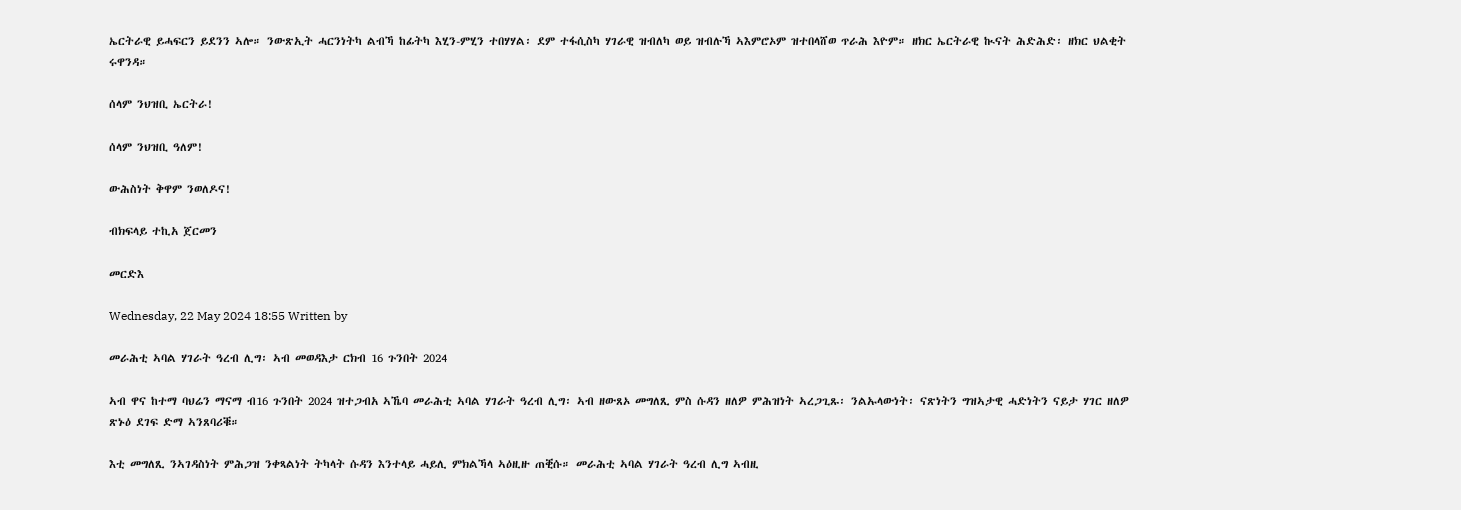ኤርትራዊ ይሓፍርን ይደንን ኣሎ። ንውጽኢት ሓርንነትካ ልብኻ ከፊትካ እሂን-ምሂን ተበሃሃል፡ ደም ተፋሲስካ ሃገራዊ ዝብለካ ወይ ዝብሉኻ ኣእምሮኦም ዝተበላሸወ ጥራሕ እዮም። ዘክር ኤርትራዊ ኲናት ሕድሕድ፡ ዘክር ህልቂት ሩዋንዳ።

ሰላም ንህዝቢ ኤርትራ!

ሰላም ንህዝቢ ዓለም!

ውሕስነት ቅዋም ንወለዶና!

ብክፍላይ ተኪአ ጀርመን

መርድእ

Wednesday, 22 May 2024 18:55 Written by

መራሕቲ ኣባል ሃገራት ዓረብ ሊግ፡ ኣብ መወዳእታ ርክብ 16 ጉንበት 2024

ኣብ ዋና ከተማ ባህሬን ማናማ ብ16 ጉንበት 2024 ዝተጋብአ ኣኼባ መራሕቲ ኣባል ሃገራት ዓረብ ሊግ፡ ኣብ ዘውጸኦ መግለጺ ምስ ሱዳን ዘለዎ ምሕዝነት ኣረጋጊጹ፡ ንልኡላውነት፡ ናጽነትን ግዝኣታዊ ሓድነትን ናይታ ሃገር ዘለዎ ጽኑዕ ደገፍ ድማ ኣንጸባሪቑ።

እቲ መግለጺ ንኣገዳስነት ምሕጋዝ ንቀጻልነት ትካላት ሱዳን እንተላይ ሓይሊ ምክልኻላ ኣዕዚዙ ጠቒሱ። መራሕቲ ኣባል ሃገራት ዓረብ ሊግ ኣብዚ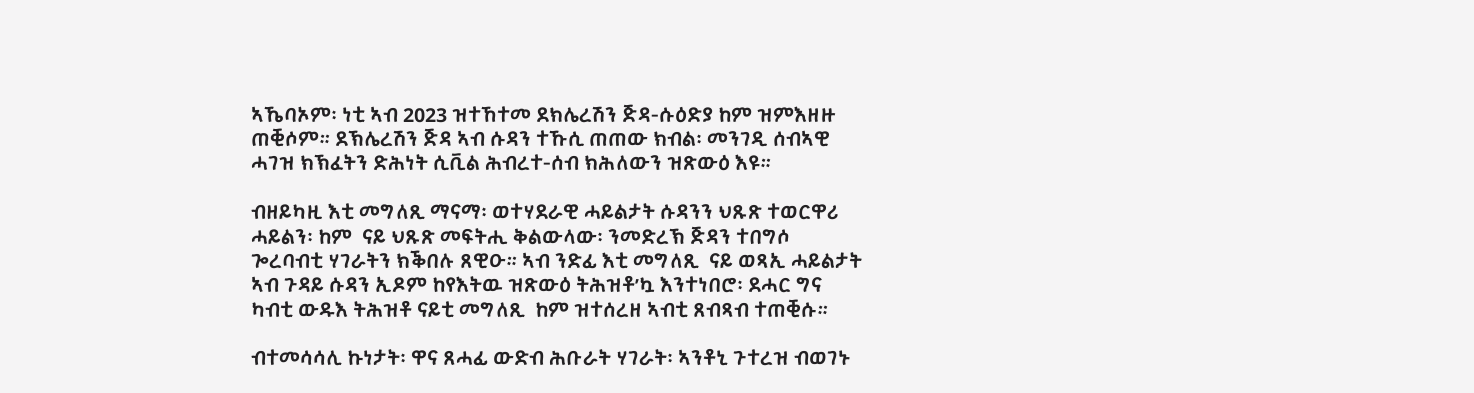ኣኼባኦም፡ ነቲ ኣብ 2023 ዝተኸተመ ደክሌረሽን ጅዳ-ሱዕድያ ከም ዝምእዘዙ ጠቒሶም። ደኽሌረሽን ጅዳ ኣብ ሱዳን ተኹሲ ጠጠው ክብል፡ መንገዲ ሰብኣዊ ሓገዝ ክኽፈትን ድሕነት ሲቪል ሕብረተ-ሰብ ክሕለውን ዝጽውዕ እዩ።

ብዘይካዚ እቲ መግለጺ ማናማ፡ ወተሃደራዊ ሓይልታት ሱዳንን ህጹጽ ተወርዋሪ ሓይልን፡ ከም  ናይ ህጹጽ መፍትሒ ቅልውላው፡ ንመድረኽ ጅዳን ተበግሶ ጐረባብቲ ሃገራትን ክቕበሉ ጸዊዑ። ኣብ ንድፊ እቲ መግለጺ  ናይ ወጻኢ ሓይልታት ኣብ ጉዳይ ሱዳን ኢዶም ከየእትዉ ዝጽውዕ ትሕዝቶ’ኳ እንተነበሮ፡ ደሓር ግና  ካብቲ ውዱእ ትሕዝቶ ናይቲ መግለጺ  ከም ዝተሰረዘ ኣብቲ ጸብጻብ ተጠቒሱ።

ብተመሳሳሊ ኩነታት፡ ዋና ጸሓፊ ውድብ ሕቡራት ሃገራት፡ ኣንቶኒ ጉተረዝ ብወገኑ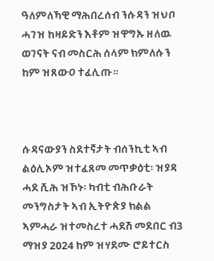ዓለምለኻዊ ማሕበረሰብ ንሱዳን ዝህቦ ሓገዝ ከዛይድን እቶም ዝዋግኡ ዘለዉ ወገናት ናብ መስርሕ ሰላም ክምለሱን ከም ዝጸውዐ ተፈሊጡ።



ሱዳናውያን ስደተኛታት ብሰንኪቲ ኣብ ልዕሊኦም ዝተፈጸመ መጥቃዕቲ፡ ዝያዳ ሓደ ሺሕ ዝኾኑ፡ ካብቲ ብሕቡራት መንግስታት ኣብ ኢትዮጵያ ክልል ኣምሓራ ዝተመስረተ ሓደሽ መደበር ብ3 ማዝያ 2024 ከም ዝሃደሙ ሮይተርስ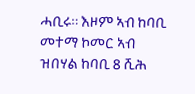ሓቢሩ። እዞም ኣብ ከባቢ መተማ ኮመር ኣብ ዝበሃል ከባቢ 8 ሺሕ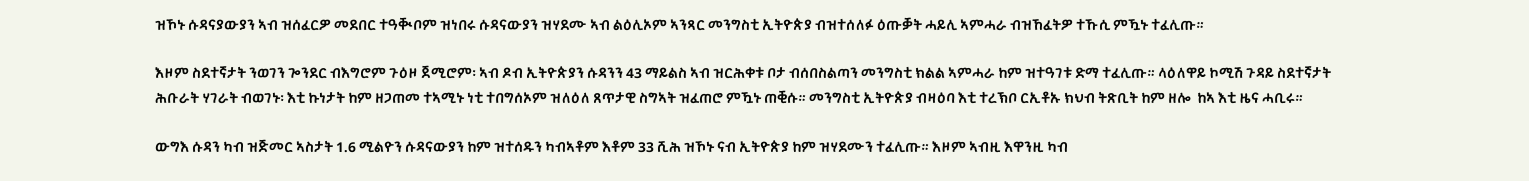ዝኾኑ ሱዳናያውያን ኣብ ዝሰፈርዎ መደበር ተዓቚቦም ዝነበሩ ሱዳናውያን ዝሃደሙ ኣብ ልዕሊኦም ኣንጻር መንግስቲ ኢትዮጵያ ብዝተሰለፉ ዕጡቓት ሓይሊ ኣምሓራ ብዝኸፈትዎ ተኹሲ ምዃኑ ተፈሊጡ።

እዞም ስደተኛታት ንወገን ጐንደር ብእግሮም ጉዕዞ ጀሚሮም፡ ኣብ ዶብ ኢትዮጵያን ሱዳንን 43 ማይልስ ኣብ ዝርሕቀቱ ቦታ ብሰበስልጣን መንግስቲ ክልል ኣምሓራ ከም ዝተዓገቱ ድማ ተፈሊጡ። ላዕለዋይ ኮሚሽ ጉዳይ ስደተኛታት ሕቡራት ሃገራት ብወገኑ፡ እቲ ኩነታት ከም ዘጋጠመ ተኣሚኑ ነቲ ተበግሰኦም ዝለዕለ ጸጥታዊ ስግኣት ዝፈጠሮ ምዃኑ ጠቒሱ። መንግስቲ ኢትዮጵያ ብዛዕባ እቲ ተረኽቦ ርኢቶኡ ክህብ ትጽቢት ከም ዘሎ  ከኣ እቲ ዜና ሓቢሩ።

ውግእ ሱዳን ካብ ዝጅመር ኣስታት 1.6 ሚልዮን ሱዳናውያን ከም ዝተሰዱን ካብኣቶም እቶም 33 ሺሕ ዝኾኑ ናብ ኢትዮጵያ ከም ዝሃደሙን ተፈሊጡ። እዞም ኣብዚ እዋንዚ ካብ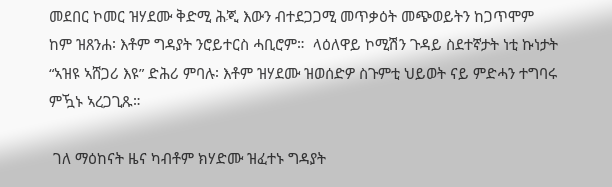መደበር ኮመር ዝሃደሙ ቅድሚ ሕጂ እውን ብተደጋጋሚ መጥቃዕት መጭወይትን ከጋጥሞም ከም ዝጸንሐ፡ እቶም ግዳያት ንሮይተርስ ሓቢሮም።  ላዕለዋይ ኮሚሽን ጉዳይ ስደተኛታት ነቲ ኩነታት “ኣዝዩ ኣሸጋሪ እዩ” ድሕሪ ምባሉ፡ እቶም ዝሃደሙ ዝወሰድዎ ስጉምቲ ህይወት ናይ ምድሓን ተግባሩ ምዃኑ ኣረጋጊጹ።

 ገለ ማዕከናት ዜና ካብቶም ክሃድሙ ዝፈተኑ ግዳያት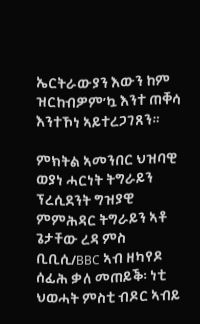ኤርትራውያን እውን ከም ዝርከብዎም’ኳ እንተ ጠቐሳ እንተኾነ ኣይተረጋገጸን።

ምክትል ኣመንበር ህዝባዊ ወያነ ሓርነት ትግራይን ፕረሲደንት ግዝያዊ ምምሕዳር ትግራይን ኣቶ ጌታቸው ረዳ ምስ ቢቢሲ/BBC ኣብ ዘካየዶ ሰፊሕ ቃለ መጠይቕ፡ ነቲ ህወሓት ምስቲ ብዶር ኣብይ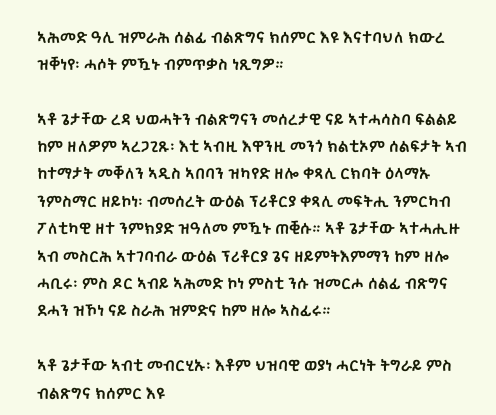ኣሕመድ ዓሊ ዝምራሕ ሰልፊ ብልጽግና ክሰምር እዩ እናተባህለ ክውረ ዝቐነየ፡ ሓሶት ምዃኑ ብምጥቃስ ነጺግዎ።

ኣቶ ጌታቸው ረዳ ህወሓትን ብልጽግናን መሰረታዊ ናይ ኣተሓሳስባ ፍልልይ ከም ዘለዎም ኣረጋጊጹ፡ እቲ ኣብዚ እዋንዚ መንጎ ክልቲኦም ሰልፍታት ኣብ ከተማታት መቐለን ኣዲስ ኣበባን ዝካየድ ዘሎ ቀጻሊ ርክባት ዕላማኡ ንምስማር ዘይኮነ፡ ብመሰረት ውዕል ፕሪቶርያ ቀጻሊ መፍትሒ ንምርካብ ፖለቲካዊ ዘተ ንምክያድ ዝዓለመ ምዃኑ ጠቒሱ። ኣቶ ጌታቸው ኣተሓሒዙ ኣብ መስርሕ ኣተገባብራ ውዕል ፕሪቶርያ ጌና ዘይምትእምማን ከም ዘሎ ሓቢሩ፡ ምስ ዶር ኣብይ ኣሕመድ ኮነ ምስቲ ንሱ ዝመርሖ ሰልፊ ብጽግና ደሓን ዝኾነ ናይ ስራሕ ዝምድና ከም ዘሎ ኣስፊሩ።

ኣቶ ጌታቸው ኣብቲ መብርሂኡ፡ እቶም ህዝባዊ ወያነ ሓርነት ትግራይ ምስ ብልጽግና ክሰምር እዩ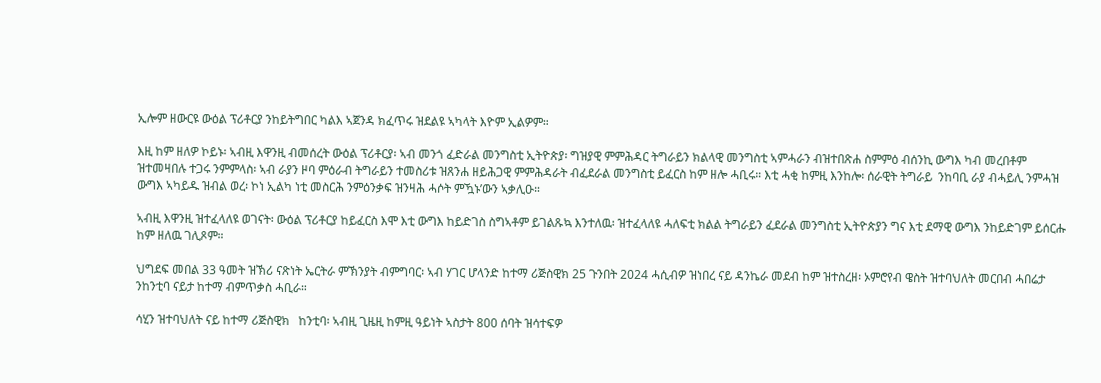ኢሎም ዘውርዩ ውዕል ፕሪቶርያ ንከይትግበር ካልእ ኣጀንዳ ክፈጥሩ ዝደልዩ ኣካላት እዮም ኢልዎም።

እዚ ከም ዘለዎ ኮይኑ፡ ኣብዚ እዋንዚ ብመሰረት ውዕል ፕሪቶርያ፡ ኣብ መንጎ ፈድራል መንግስቲ ኢትዮጵያ፡ ግዝያዊ ምምሕዳር ትግራይን ክልላዊ መንግስቲ ኣምሓራን ብዝተበጽሐ ስምምዕ ብሰንኪ ውግእ ካብ መረበቶም ዝተመዛበሉ ተጋሩ ንምምላስ፡ ኣብ ራያን ዞባ ምዕራብ ትግራይን ተመስሪቱ ዝጸንሐ ዘይሕጋዊ ምምሕዳራት ብፈደራል መንግስቲ ይፈርስ ከም ዘሎ ሓቢሩ። እቲ ሓቂ ከምዚ እንከሎ፡ ሰራዊት ትግራይ  ንከባቢ ራያ ብሓይሊ ንምሓዝ ውግእ ኣካይዱ ዝብል ወረ፡ ኮነ ኢልካ ነቲ መስርሕ ንምዕንቃፍ ዝንዛሕ ሓሶት ምዃኑ’ውን ኣቃሊዑ።

ኣብዚ እዋንዚ ዝተፈላለዩ ወገናት፡ ውዕል ፕሪቶርያ ከይፈርስ እሞ እቲ ውግእ ከይድገስ ስግኣቶም ይገልጹኳ እንተለዉ፡ ዝተፈላለዩ ሓለፍቲ ክልል ትግራይን ፈደራል መንግስቲ ኢትዮጵያን ግና እቲ ደማዊ ውግእ ንከይድገም ይሰርሑ ከም ዘለዉ ገሊጾም።

ህግደፍ መበል 33 ዓመት ዝኽሪ ናጽነት ኤርትራ ምኽንያት ብምግባር፡ ኣብ ሃገር ሆላንድ ከተማ ሪጅስዊክ 25 ጉንበት 2024 ሓሲብዎ ዝነበረ ናይ ዳንኬራ መደብ ከም ዝተስረዘ፡ ኦምሮየብ ዌስት ዝተባህለት መርበብ ሓበሬታ ንከንቲባ ናይታ ከተማ ብምጥቃስ ሓቢራ።

ሳሂን ዝተባህለት ናይ ከተማ ሪጅስዊክ   ከንቲባ፡ ኣብዚ ጊዜዚ ከምዚ ዓይነት ኣስታት 800 ሰባት ዝሳተፍዎ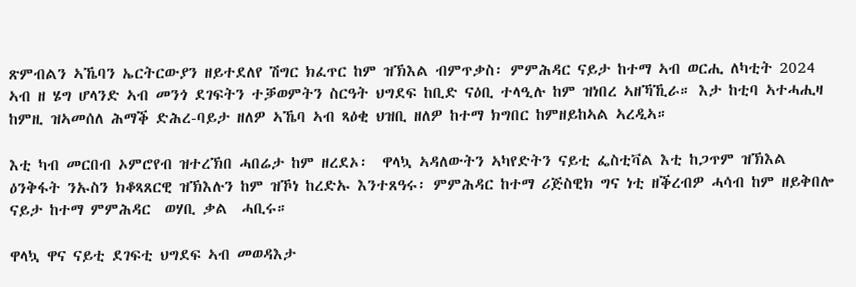ጽምብልን ኣኼባን ኤርትርውያን ዘይተደለየ ሽግር ክፈጥር ከም ዝኽእል ብምጥቃስ፡ ምምሕዳር ናይታ ከተማ ኣብ ወርሒ ለካቲት 2024  ኣብ ዘ ሄግ ሆላንድ ኣብ መንጎ ደገፍትን ተቓወምትን ስርዓት ህግደፍ ከቢድ ናዕቢ ተላዒሉ ከም ዝነበረ ኣዘኻኺራ። እታ ከቲባ ኣተሓሒዛ ከምዚ ዝኣመሰለ ሕማቕ ድሕረ-ባይታ ዘለዎ ኣኼባ ኣብ ጻዕቂ ህዝቢ ዘለዎ ከተማ ክግበር ከምዘይከኣል ኣረዲኣ።

እቲ ካብ መርበብ ኦምሮየብ ዝተረኽበ ሓበሬታ ከም ዘረደኦ፡  ዋላኳ ኣዳለውትን ኣካየድትን ናይቲ ፌስቲቫል እቲ ከጋጥም ዝኽእል ዕንቅፋት ንኡስን ክቆጻጸርዊ ዝኽእሉን ከም ዝኾነ ከረድኡ እንተጸዓሩ፡ ምምሕዳር ከተማ ሪጅስዊክ ግና ነቲ ዘቕረብዎ ሓሳብ ከም ዘይቅበሎ ናይታ ከተማ ምምሕዳር  ወሃቢ ቃል  ሓቢሩ።

ዋላኳ ዋና ናይቲ ደገፍቲ ህግደፍ ኣብ መወዳእታ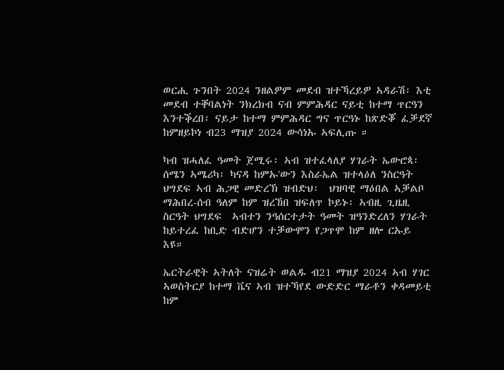ወርሒ ጉንበት 2024 ንዘልዎም መደብ ዝተኻረይዎ ኣዳራሽ፡ እቲ መደብ ተቐባልነት ንክረክብ ናብ ምምሕዳር ናይቲ ከተማ ጥርዓን እንተቕረበ፡ ናይታ ከተማ ምምሕዳር ግና ጥርዓኑ ከጽድቖ ፈቓደኛ ከምዘይኮነ ብ23 ማዝያ 2024 ውሳነኡ ኣፍሊጡ ።

ካብ ዝሓለፈ ዓመት ጀሚሩ፡ ኣብ ዝተፈላለያ ሃገራት ኤውሮጳ፡ ሰሜን ኣሜሪካ፡ ካናዳ ከምኡ'ውን እስራኤል ዝተላዕለ ንስርዓት ህግደፍ ኣብ ሕጋዊ መድረኽ ዝብድህ፡  ህዝባዊ ማዕበል ኣቓልቦ ማሕበረ-ሰብ ዓለም ከም ዝረኸበ ዝፍለጥ ኮይኑ፡ ኣብዚ ጊዜዚ ስርዓት ህግደፍ  ኣብተን ንዓሰርተታት ዓመት ዝዓንድረለን ሃገራት ከይተረፈ ከቢድ ብድሆን ተቓውሞን የጋጥሞ ከም ዘሎ ርኡይ እዩ።

ኤርትራዊት ኣትለት ናዝሬት ወልዱ ብ21 ማዝያ 2024 ኣብ ሃገር ኣወስትርያ ከተማ ቬና ኣብ ዝተኻየደ ውድድር ማራቶን ቀዳመይቲ ከም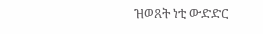ዝወጸት ነቲ ውድድር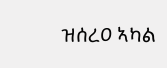ዝሰረዐ ኣካል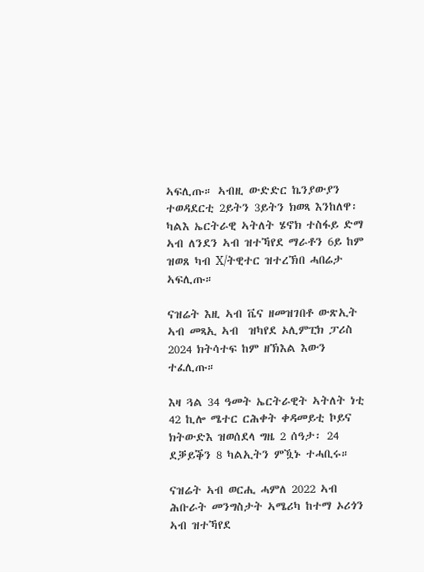ኣፍሊጡ። ኣብዚ ውድድር ኬንያውያን ተወዳደርቲ 2ይትን 3ይትን ክወጻ እንከለዋ፡ ካልእ ኤርትራዊ ኣትለት ሄኖክ ተስፋይ ድማ ኣብ ለንደን ኣብ ዝተኻየደ ማራቶን 6ይ ከም ዝወጸ ካብ X/ትዊተር ዝተረኽበ ሓበሬታ ኣፍሊጡ።

ናዝሬት እዚ ኣብ ቬና ዘመዝገበቶ ውጽኢት ኣብ መጻኢ ኣብ  ዝካየደ ኦሊምፒክ ፓሪስ 2024 ክትሳተፍ ከም ዘኽእል እውን ተፈሊጡ።

እዛ ጓል 34 ዓመት ኤርትራዊት ኣትለት ነቲ 42 ኪሎ ሜተር ርሕቀት ቀዳመይቲ ኮይና ክትውድእ ዝወሰደላ ግዜ 2 ሰዓታ፡ 24 ደቓይቕን 8 ካልኢትን ምዃኑ ተሓቢሩ።

ናዝሬት ኣብ ወርሒ ሓምለ 2022 ኣብ ሕቡራት መንግስታት ኣሜሪካ ከተማ ኦሪጎን ኣብ ዝተኻየደ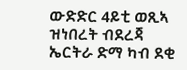ውድድር 4ይቲ ወጺኣ ዝነበረት ብደረጃ ኤርትራ ድማ ካብ ደቂ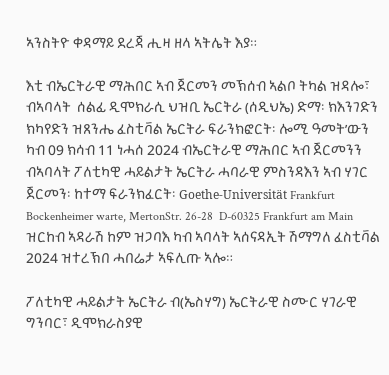ኣንስትዮ ቀዳማይ ደረጃ ሒዛ ዘላ ኣትሌት እያ።

እቲ ብኤርትራዊ ማሕበር ኣብ ጀርመን መኽሰብ ኣልቦ ትካል ዝዳሎ፣ ብኣባላት  ሰልፊ ዲሞክራሲ ህዝቢ ኤርትራ (ሰዲህኤ) ድማ፡ ክእንገድን ክካየድን ዝጸንሔ ፈስቲቫል ኤርትራ ፍራንክፎርት፡ ሎሚ ዓመት’ውን ካብ 09 ክሳብ 11 ነሓሰ 2024 ብኤርትራዊ ማሕበር ኣብ ጀርመንን  ብኣባላት ፖለቲካዊ ሓይልታት ኤርትራ ሓባራዊ ምስንዳእን ኣብ ሃገር ጀርመን፡ ከተማ ፍራንክፈርት፡ Goethe-Universität Frankfurt  Bockenheimer warte, MertonStr. 26-28  D-60325 Frankfurt am Main ዝርከብ ኣዳራሽ ከም ዝጋባእ ካብ ኣባላት ኣሰናዳኢት ሽማግለ ፈስቲቫል 2024 ዝተረኽበ ሓበሬታ ኣፍሊጡ ኣሎ።

ፖለቲካዊ ሓይልታት ኤርትራ ብ(ኤስሃግ) ኤርትራዊ ስሙር ሃገራዊ ግንባር፣ ዲሞክራስያዊ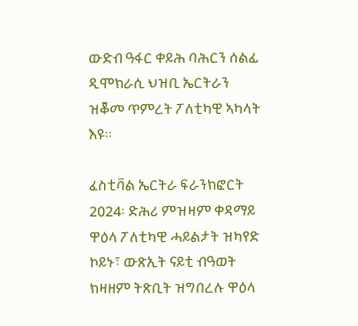ውድብ ዓፋር ቀይሕ ባሕርን ሰልፊ ዲሞክራሲ ህዝቢ ኤርትራን ዝቖመ ጥምረት ፖለቲካዊ ኣካላት እዩ።

ፈስቲቫል ኤርትራ ፍራንክፎርት 2024፡ ድሕሪ ምዝዛም ቀዳማይ ዋዕላ ፖለቲካዊ ሓይልታት ዝካየድ ኮይኑ፣ ውጽኢት ናይቲ ብዓወት ክዛዘም ትጽቢት ዝግበረሉ ዋዕላ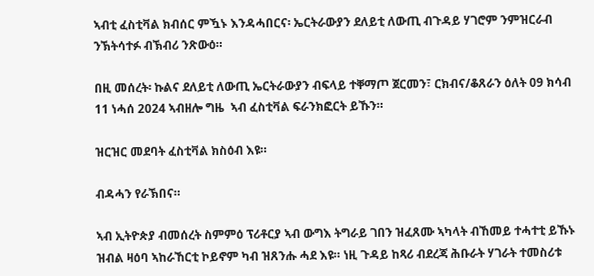ኣብቲ ፈስቲቫል ክብሰር ምዃኑ እንዳሓበርና፡ ኤርትራውያን ደለይቲ ለውጢ ብጉዳይ ሃገሮም ንምዝርራብ ንኽትሳተፉ ብኽብሪ ንጽውዕ።

በዚ መሰረት፡ ኩልና ደለይቲ ለውጢ ኤርትራውያን ብፍላይ ተቐማጦ ጀርመን፣ ርክብና/ቆጸራን ዕለት 09 ክሳብ 11 ነሓሰ 2024 ኣብዘሎ ግዜ  ኣብ ፈስቲቫል ፍራንክፎርት ይኹን።

ዝርዝር መደባት ፈስቲቫል ክስዕብ እዩ።

ብዳሓን የራኽበና።

ኣብ ኢትዮጵያ ብመሰረት ስምምዕ ፕሪቶርያ ኣብ ውግእ ትግራይ ገበን ዝፈጸሙ ኣካላት ብኸመይ ተሓተቲ ይኹኑ ዝብል ዛዕባ ኣከራኸርቲ ኮይኖም ካብ ዝጸንሑ ሓደ እዩ። ነዚ ጉዳይ ከጻሪ ብደረጃ ሕቡራት ሃገራት ተመስሪቱ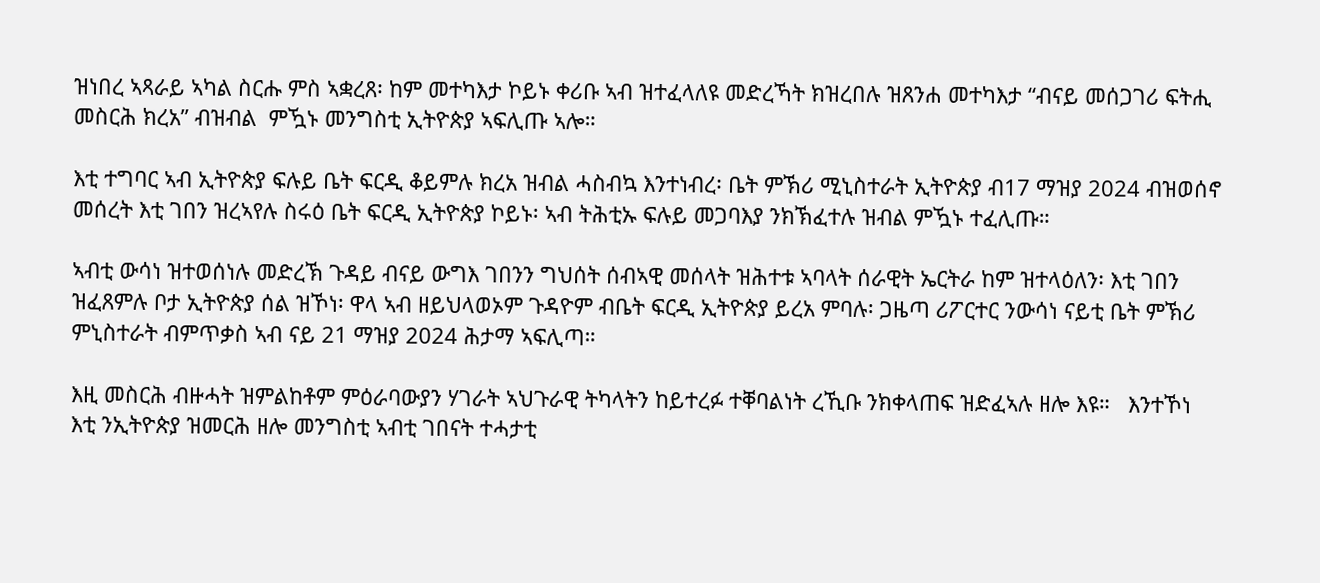ዝነበረ ኣጻራይ ኣካል ስርሑ ምስ ኣቋረጸ፡ ከም መተካእታ ኮይኑ ቀሪቡ ኣብ ዝተፈላለዩ መድረኻት ክዝረበሉ ዝጸንሐ መተካእታ “ብናይ መሰጋገሪ ፍትሒ መስርሕ ክረአ” ብዝብል  ምዃኑ መንግስቲ ኢትዮጵያ ኣፍሊጡ ኣሎ።

እቲ ተግባር ኣብ ኢትዮጵያ ፍሉይ ቤት ፍርዲ ቆይምሉ ክረአ ዝብል ሓስብኳ እንተነብረ፡ ቤት ምኽሪ ሚኒስተራት ኢትዮጵያ ብ17 ማዝያ 2024 ብዝወሰኖ መሰረት እቲ ገበን ዝረኣየሉ ስሩዕ ቤት ፍርዲ ኢትዮጵያ ኮይኑ፡ ኣብ ትሕቲኡ ፍሉይ መጋባእያ ንክኽፈተሉ ዝብል ምዃኑ ተፈሊጡ።

ኣብቲ ውሳነ ዝተወሰነሉ መድረኽ ጉዳይ ብናይ ውግእ ገበንን ግህሰት ሰብኣዊ መሰላት ዝሕተቱ ኣባላት ሰራዊት ኤርትራ ከም ዝተላዕለን፡ እቲ ገበን ዝፈጸምሉ ቦታ ኢትዮጵያ ሰል ዝኾነ፡ ዋላ ኣብ ዘይህላወኦም ጉዳዮም ብቤት ፍርዲ ኢትዮጵያ ይረአ ምባሉ፡ ጋዜጣ ሪፖርተር ንውሳነ ናይቲ ቤት ምኽሪ ምኒስተራት ብምጥቃስ ኣብ ናይ 21 ማዝያ 2024 ሕታማ ኣፍሊጣ።

እዚ መስርሕ ብዙሓት ዝምልከቶም ምዕራባውያን ሃገራት ኣህጉራዊ ትካላትን ከይተረፉ ተቐባልነት ረኺቡ ንክቀላጠፍ ዝድፈኣሉ ዘሎ እዩ።   እንተኾነ እቲ ንኢትዮጵያ ዝመርሕ ዘሎ መንግስቲ ኣብቲ ገበናት ተሓታቲ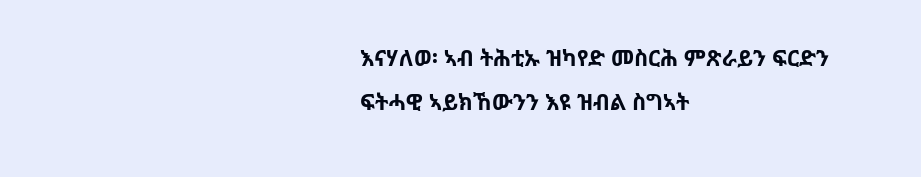እናሃለወ፡ ኣብ ትሕቲኡ ዝካየድ መስርሕ ምጽራይን ፍርድን ፍትሓዊ ኣይክኸውንን እዩ ዝብል ስግኣት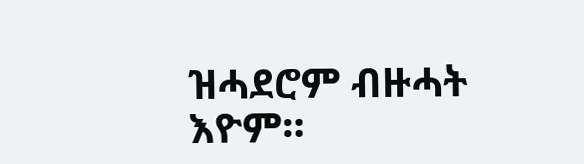ዝሓደሮም ብዙሓት እዮም።